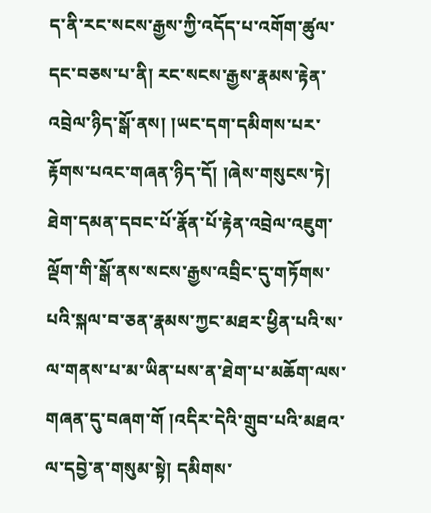ད་ནི་རང་སངས་རྒྱས་ཀྱི་འདོད་པ་འགོག་ཚུལ་དང་བཅས་པ་ནི། རང་སངས་རྒྱས་རྣམས་རྟེན་འབྲེལ་ཉིད་སྒོ་ནས། །ཡང་དག་དམིགས་པར་རྟོགས་པའང་གཞན་ཉིད་དོ། །ཞེས་གསུངས་ཏེ། ཐེག་དམན་དབང་པོ་རྣོན་པོ་རྟེན་འབྲེལ་འཇུག་ལྡོག་གི་སྒོ་ནས་སངས་རྒྱས་འབྲིང་དུ་གཏོགས་པའི་སྐལ་བ་ཅན་རྣམས་ཀྱང་མཐར་ཕྱིན་པའི་ས་ལ་གནས་པ་མ་ཡིན་པས་ན་ཐེག་པ་མཆོག་ལས་གཞན་དུ་བཞག་གོ །འདིར་དེའི་གྲུབ་པའི་མཐའ་ལ་དབྱེ་ན་གསུམ་སྟེ། དམིགས་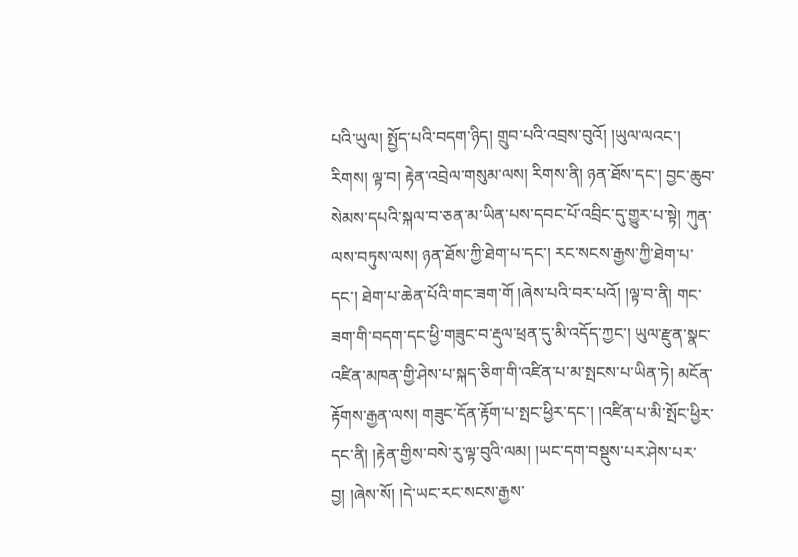པའི་ཡུལ། སྤྱོད་པའི་བདག་ཉིད། གྲུབ་པའི་འབྲས་བུའོ། །ཡུལ་ལའང་། རིགས། ལྟ་བ། རྟེན་འབྲེལ་གསུམ་ལས། རིགས་ནི། ཉན་ཐོས་དང་། བྱང་ཆུབ་སེམས་དཔའི་སྐལ་བ་ཅན་མ་ཡིན་པས་དབང་པོ་འབྲིང་དུ་གྱུར་པ་སྟེ། ཀུན་ལས་བཏུས་ལས། ཉན་ཐོས་ཀྱི་ཐེག་པ་དང་། རང་སངས་རྒྱས་ཀྱི་ཐེག་པ་དང་། ཐེག་པ་ཆེན་པོའི་གང་ཟག་གོ །ཞེས་པའི་བར་པའོ། །ལྟ་བ་ནི། གང་ཟག་གི་བདག་དང་ཕྱི་གཟུང་བ་རྡུལ་ཕྲན་དུ་མི་འདོད་ཀྱང་། ཡུལ་རྫུན་སྣང་འཛིན་མཁན་གྱི་ཤེས་པ་སྐད་ཅིག་གི་འཛིན་པ་མ་སྤངས་པ་ཡིན་ཏེ། མངོན་རྟོགས་རྒྱན་ལས། གཟུང་དོན་རྟོག་པ་སྤང་ཕྱིར་དང་། །འཛིན་པ་མི་སྤོང་ཕྱིར་དང་ནི། །རྟེན་གྱིས་བསེ་རུ་ལྟ་བུའི་ལམ། །ཡང་དག་བསྡུས་པར་ཤེས་པར་བྱ། །ཞེས་སོ། །དེ་ཡང་རང་སངས་རྒྱས་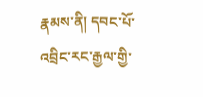རྣམས་ནི། དབང་པོ་འབྲིང་རང་རྒྱལ་གྱི་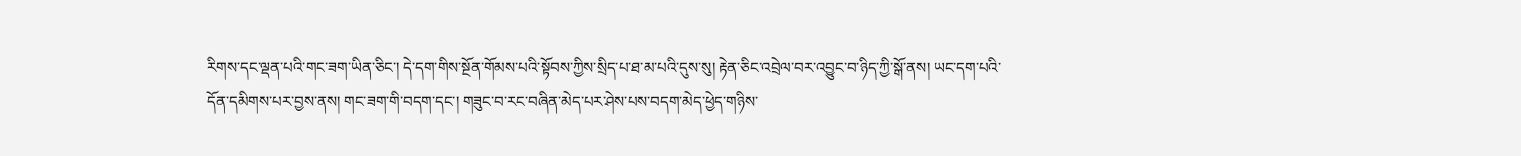རིགས་དང་ལྡན་པའི་གང་ཟག་ཡིན་ཅིང་། དེ་དག་གིས་སྔོན་གོམས་པའི་སྟོབས་ཀྱིས་སྲིད་པ་ཐ་མ་པའི་དུས་སུ། རྟེན་ཅིང་འབྲེལ་བར་འབྱུང་བ་ཉིད་ཀྱི་སྒོ་ནས། ཡང་དག་པའི་དོན་དམིགས་པར་བྱས་ནས། གང་ཟག་གི་བདག་དང་། གཟུང་བ་རང་བཞིན་མེད་པར་ཤེས་པས་བདག་མེད་ཕྱེད་གཉིས་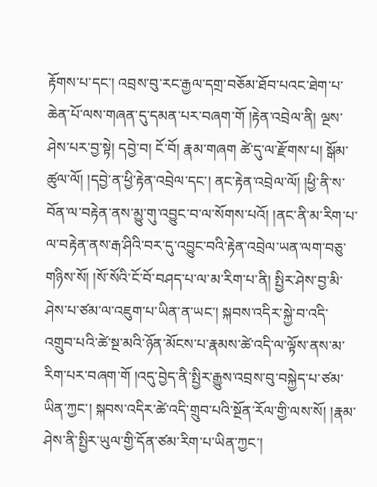རྟོགས་པ་དང་། འབྲས་བུ་རང་རྒྱལ་དགྲ་བཅོམ་ཐོབ་པའང་ཐེག་པ་ཆེན་པོ་ལས་གཞན་དུ་དམན་པར་བཞག་གོ །རྟེན་འབྲེལ་ནི། ལྔས་ཤེས་པར་བྱ་སྟེ། དབྱེ་བ། ངོ་བོ། རྣམ་གཞག ཚེ་དུ་ལ་རྫོགས་པ། སྒོམ་ཚུལ་ལོ། །དབྱེ་ན་ཕྱི་རྟེན་འབྲེལ་དང་། ནང་རྟེན་འབྲེལ་ལོ། །ཕྱི་ནི་ས་བོན་ལ་བརྟེན་ནས་མྱུ་གུ་འབྱུང་བ་ལ་སོགས་པའོ། །ནང་ནི་མ་རིག་པ་ལ་བརྟེན་ནས་རྒ་ཤིའི་བར་དུ་འབྱུང་བའི་རྟེན་འབྲེལ་ཡན་ལག་བཅུ་གཉིས་སོ། །སོ་སོའི་ངོ་བོ་བཤད་པ་ལ་མ་རིག་པ་ནི། སྤྱིར་ཤེས་བྱ་མི་ཤེས་པ་ཙམ་ལ་འཇུག་པ་ཡིན་ན་ཡང་། སྐབས་འདིར་སྐྱེ་བ་འདི་འགྲུབ་པའི་ཚེ་སྔ་མའི་ཉོན་མོངས་པ་རྣམས་ཚེ་འདི་ལ་ལྟོས་ནས་མ་རིག་པར་བཞག་གོ །འདུ་བྱེད་ནི་སྤྱིར་རྒྱུས་འབྲས་བུ་བསྐྱེད་པ་ཙམ་ཡིན་ཀྱང་། སྐབས་འདིར་ཚེ་འདི་གྲུབ་པའི་སྔོན་རོལ་གྱི་ལས་སོ། །རྣམ་ཤེས་ནི་སྤྱིར་ཡུལ་གྱི་དོན་ཙམ་རིག་པ་ཡིན་ཀྱང་།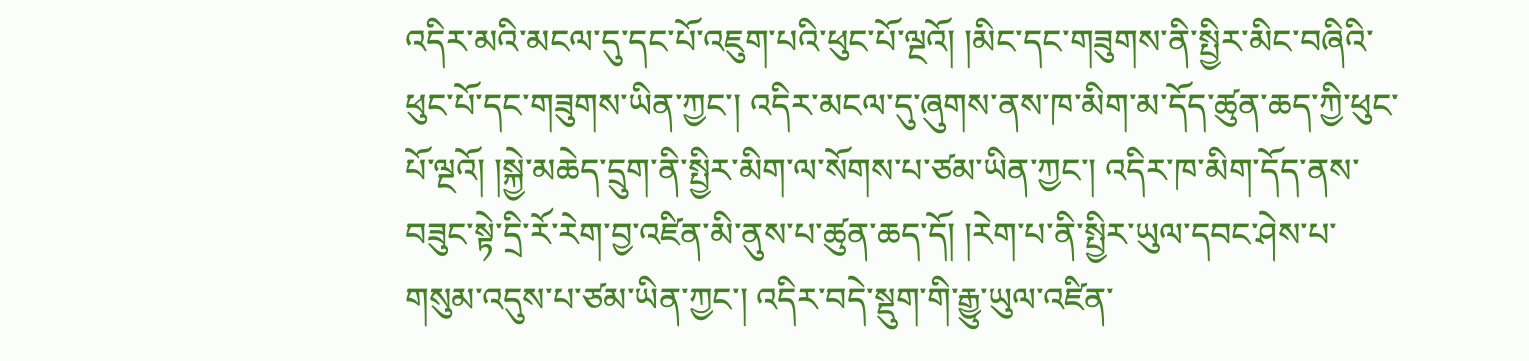འདིར་མའི་མངལ་དུ་དང་པོ་འཇུག་པའི་ཕུང་པོ་ལྔའོ། །མིང་དང་གཟུགས་ནི་སྤྱིར་མིང་བཞིའི་ཕུང་པོ་དང་གཟུགས་ཡིན་ཀྱང་། འདིར་མངལ་དུ་ཞུགས་ནས་ཁ་མིག་མ་དོད་ཚུན་ཆད་ཀྱི་ཕུང་པོ་ལྔའོ། །སྐྱེ་མཆེད་དྲུག་ནི་སྤྱིར་མིག་ལ་སོགས་པ་ཙམ་ཡིན་ཀྱང་། འདིར་ཁ་མིག་དོད་ནས་བཟུང་སྟེ་དྲི་རོ་རེག་བྱ་འཛིན་མི་ནུས་པ་ཚུན་ཆད་དོ། །རེག་པ་ནི་སྤྱིར་ཡུལ་དབང་ཤེས་པ་གསུམ་འདུས་པ་ཙམ་ཡིན་ཀྱང་། འདིར་བདེ་སྡུག་གི་རྒྱུ་ཡུལ་འཛིན་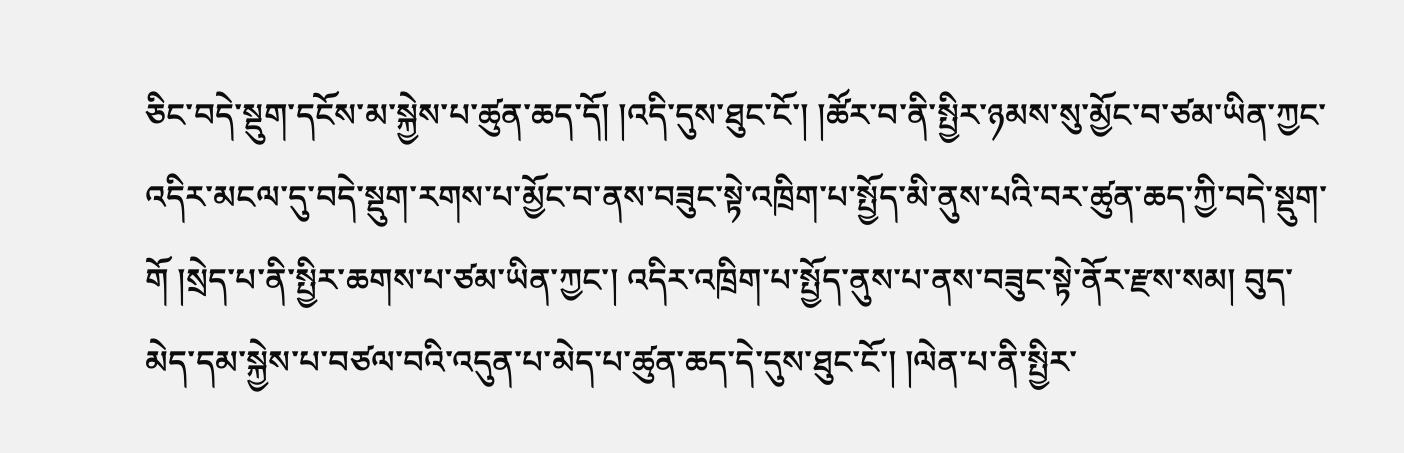ཅིང་བདེ་སྡུག་དངོས་མ་སྐྱེས་པ་ཚུན་ཆད་དོ། །འདི་དུས་ཐུང་ངོ་། །ཚོར་བ་ནི་སྤྱིར་ཉམས་སུ་མྱོང་བ་ཙམ་ཡིན་ཀྱང་འདིར་མངལ་དུ་བདེ་སྡུག་རགས་པ་མྱོང་བ་ནས་བཟུང་སྟེ་འཁྲིག་པ་སྤྱོད་མི་ནུས་པའི་བར་ཚུན་ཆད་ཀྱི་བདེ་སྡུག་གོ །སྲེད་པ་ནི་སྤྱིར་ཆགས་པ་ཙམ་ཡིན་ཀྱང་། འདིར་འཁྲིག་པ་སྤྱོད་ནུས་པ་ནས་བཟུང་སྟེ་ནོར་རྫས་སམ། བུད་མེད་དམ་སྐྱེས་པ་བཙལ་བའི་འདུན་པ་མེད་པ་ཚུན་ཆད་དེ་དུས་ཐུང་ངོ་། །ལེན་པ་ནི་སྤྱིར་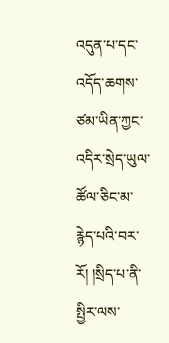འདུན་པ་དང་འདོད་ཆགས་ཙམ་ཡིན་ཀྱང་འདིར་སྲེད་ཡུལ་ཚོལ་ཅིང་མ་རྙེད་པའི་བར་རོ། །སྲིད་པ་ནི་སྤྱིར་ལས་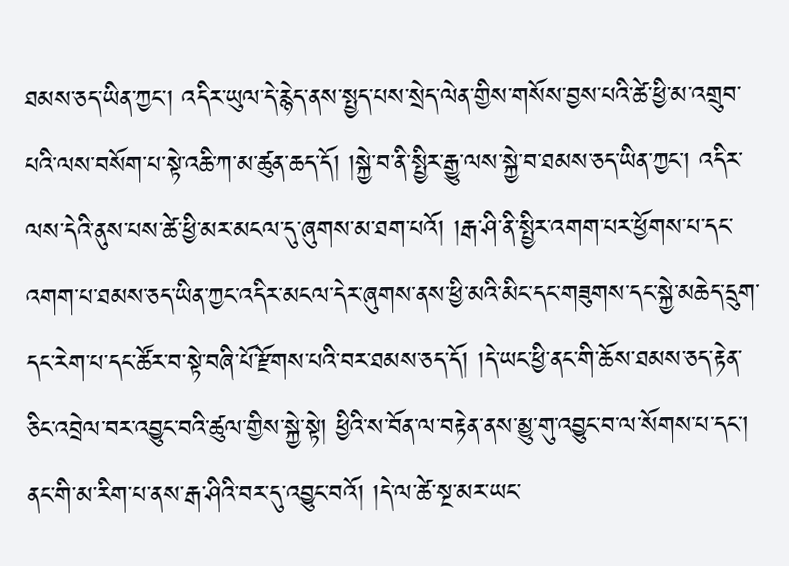ཐམས་ཅད་ཡིན་ཀྱང་། འདིར་ཡུལ་དེ་རྙེད་ནས་སྤྱད་པས་སྲེད་ལེན་གྱིས་གསོས་བྱས་པའི་ཚེ་ཕྱི་མ་འགྲུབ་པའི་ལས་བསོག་པ་སྟེ་འཆི་ཀ་མ་ཚུན་ཆད་དོ། །སྐྱེ་བ་ནི་སྤྱིར་རྒྱུ་ལས་སྐྱེ་བ་ཐམས་ཅད་ཡིན་ཀྱང་། འདིར་ལས་དེའི་ནུས་པས་ཚེ་ཕྱི་མར་མངལ་དུ་ཞུགས་མ་ཐག་པའོ། །རྒ་ཤི་ནི་སྤྱིར་འགག་པར་ཕྱོགས་པ་དང་འགག་པ་ཐམས་ཅད་ཡིན་ཀྱང་འདིར་མངལ་དེར་ཞུགས་ནས་ཕྱི་མའི་མིང་དང་གཟུགས་དང་སྐྱེ་མཆེད་དྲུག་དང་རེག་པ་དང་ཚོར་བ་སྟེ་བཞི་པོ་རྫོགས་པའི་བར་ཐམས་ཅད་དོ། །དེ་ཡང་ཕྱི་ནང་གི་ཆོས་ཐམས་ཅད་རྟེན་ཅིང་འབྲེལ་བར་འབྱུང་བའི་ཚུལ་གྱིས་སྐྱེ་སྟེ། ཕྱིའི་ས་བོན་ལ་བརྟེན་ནས་མྱུ་གུ་འབྱུང་བ་ལ་སོགས་པ་དང་། ནང་གི་མ་རིག་པ་ནས་རྒ་ཤིའི་བར་དུ་འབྱུང་བའོ། །དེ་ལ་ཚེ་སྔ་མར་ཡང་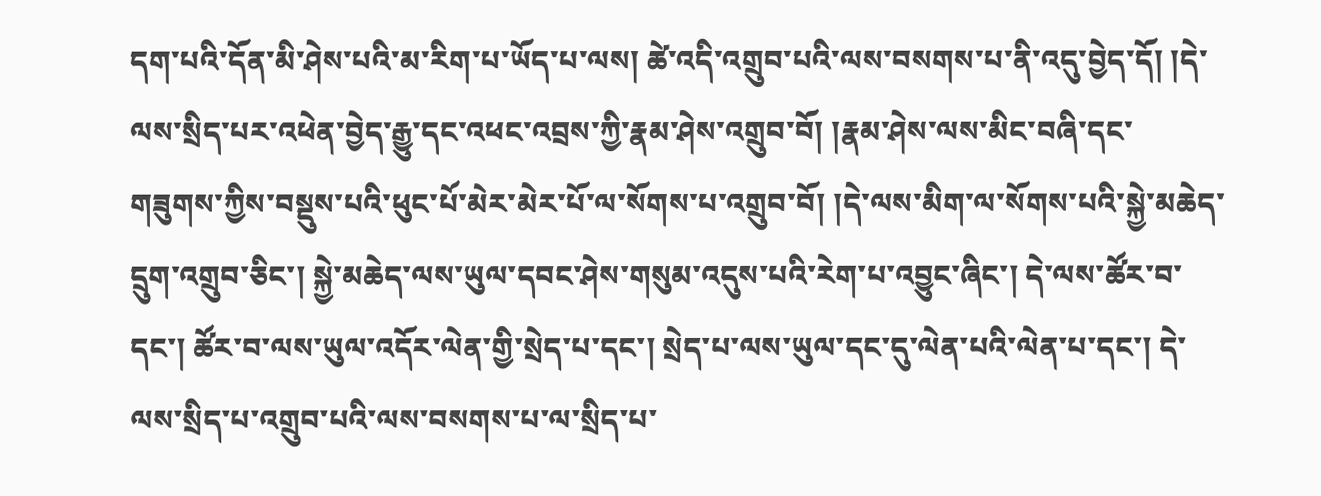དག་པའི་དོན་མི་ཤེས་པའི་མ་རིག་པ་ཡོད་པ་ལས། ཚེ་འདི་འགྲུབ་པའི་ལས་བསགས་པ་ནི་འདུ་བྱེད་དོ། །དེ་ལས་སྲིད་པར་འཕེན་བྱེད་རྒྱུ་དང་འཕང་འབྲས་ཀྱི་རྣམ་ཤེས་འགྲུབ་བོ། །རྣམ་ཤེས་ལས་མིང་བཞི་དང་གཟུགས་ཀྱིས་བསྡུས་པའི་ཕུང་པོ་མེར་མེར་པོ་ལ་སོགས་པ་འགྲུབ་བོ། །དེ་ལས་མིག་ལ་སོགས་པའི་སྐྱེ་མཆེད་དྲུག་འགྲུབ་ཅིང་། སྐྱེ་མཆེད་ལས་ཡུལ་དབང་ཤེས་གསུམ་འདུས་པའི་རེག་པ་འབྱུང་ཞིང་། དེ་ལས་ཚོར་བ་དང་། ཚོར་བ་ལས་ཡུལ་འདོར་ལེན་གྱི་སྲེད་པ་དང་། སྲེད་པ་ལས་ཡུལ་དང་དུ་ལེན་པའི་ལེན་པ་དང་། དེ་ལས་སྲིད་པ་འགྲུབ་པའི་ལས་བསགས་པ་ལ་སྲིད་པ་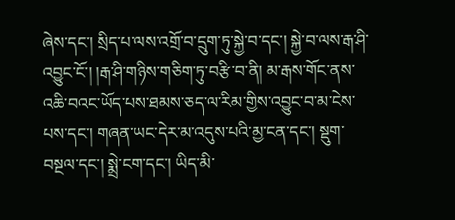ཞེས་དང་། སྲིད་པ་ལས་འགྲོ་བ་དྲུག་ཏུ་སྐྱེ་བ་དང་། སྐྱེ་བ་ལས་རྒ་ཤི་འབྱུང་ངོ་། །རྒ་ཤི་གཉིས་གཅིག་ཏུ་བརྩི་བ་ནི། མ་རྒས་གོང་ནས་འཆི་བའང་ཡོད་པས་ཐམས་ཅད་ལ་རིམ་གྱིས་འབྱུང་བ་མ་ངེས་པས་དང་། གཞན་ཡང་དེར་མ་འདུས་པའི་མྱ་ངན་དང་། སྡུག་བསྔལ་དང་། སྨྲེ་ངག་དང་། ཡིད་མི་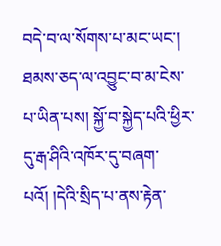བདེ་བ་ལ་སོགས་པ་མང་ཡང་། ཐམས་ཅད་ལ་འབྱུང་བ་མ་ངེས་པ་ཡིན་པས། སྐྱོ་བ་སྐྱེད་པའི་ཕྱིར་དུ་རྒ་ཤིའི་འཁོར་དུ་བཞག་པའོ། །དེའི་སྲིད་པ་ནས་རྟེན་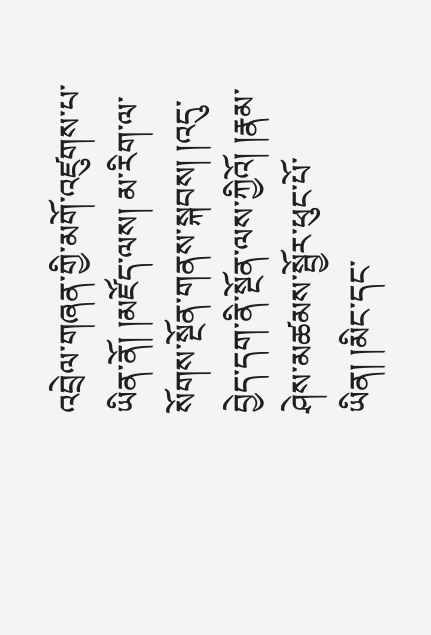འབྲེལ་གཞན་གྱི་མགོ་འཛུགས་པ་ཡིན་ནོ། །མཛོད་ལས། མ་རིག་ལ་སོགས་སྔོན་གནས་སྐབས། །འདུ་བྱེད་དག་ནི་སྔོན་ལས་ཀྱིའོ། །རྣམ་ཤེས་མཚམས་སྦྱོར་ཕུང་པོ་ཡིན། །མིང་དང་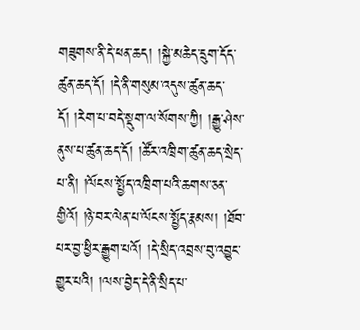གཟུགས་ནི་དེ་ཕན་ཆད། །སྐྱེ་མཆེད་དྲུག་དོད་ཚུན་ཆད་དོ། །དེ་ནི་གསུམ་འདུས་ཚུན་ཆད་དོ། །རེག་པ་བདེ་སྡུག་ལ་སོགས་ཀྱི། །རྒྱུ་ཤེས་ནུས་པ་ཚུན་ཆད་དོ། །ཚོར་འཁྲིག་ཚུན་ཆད་སྲེད་པ་ནི། །ལོངས་སྤྱོད་འཁྲིག་པའི་ཆགས་ཅན་གྱིའོ། །ཉེ་བར་ལེན་པ་ལོངས་སྤྱོད་རྣམས། །ཐོབ་པར་བྱ་ཕྱིར་རྒྱུག་པའོ། །དེ་སྲིད་འབྲས་བུ་འབྱུང་གྱུར་པའི། །ལས་བྱེད་དེ་ནི་སྲིད་པ་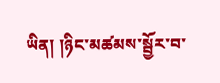ཡིན། །ཉིང་མཚམས་སྦྱོར་བ་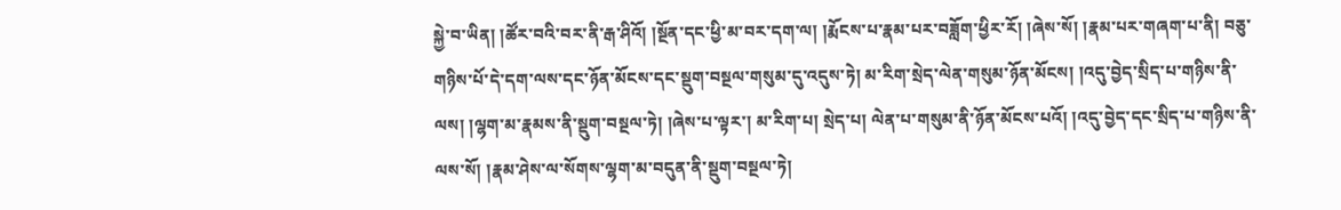སྐྱེ་བ་ཡིན། །ཚོར་བའི་བར་ནི་རྒ་ཤིའོ། །སྔོན་དང་ཕྱི་མ་བར་དག་ལ། །རྨོངས་པ་རྣམ་པར་བཟློག་ཕྱིར་རོ། །ཞེས་སོ། །རྣམ་པར་གཞག་པ་ནི། བཅུ་གཉིས་པོ་དེ་དག་ལས་དང་ཉོན་མོངས་དང་སྡུག་བསྔལ་གསུམ་དུ་འདུས་ཏེ། མ་རིག་སྲེད་ལེན་གསུམ་ཉོན་མོངས། །འདུ་བྱེད་སྲིད་པ་གཉིས་ནི་ལས། །ལྷག་མ་རྣམས་ནི་སྡུག་བསྔལ་ཏེ། །ཞེས་པ་ལྟར་། མ་རིག་པ། སྲེད་པ། ལེན་པ་གསུམ་ནི་ཉོན་མོངས་པའོ། །འདུ་བྱེད་དང་སྲིད་པ་གཉིས་ནི་ལས་སོ། །རྣམ་ཤེས་ལ་སོགས་ལྷག་མ་བདུན་ནི་སྡུག་བསྔལ་ཏེ།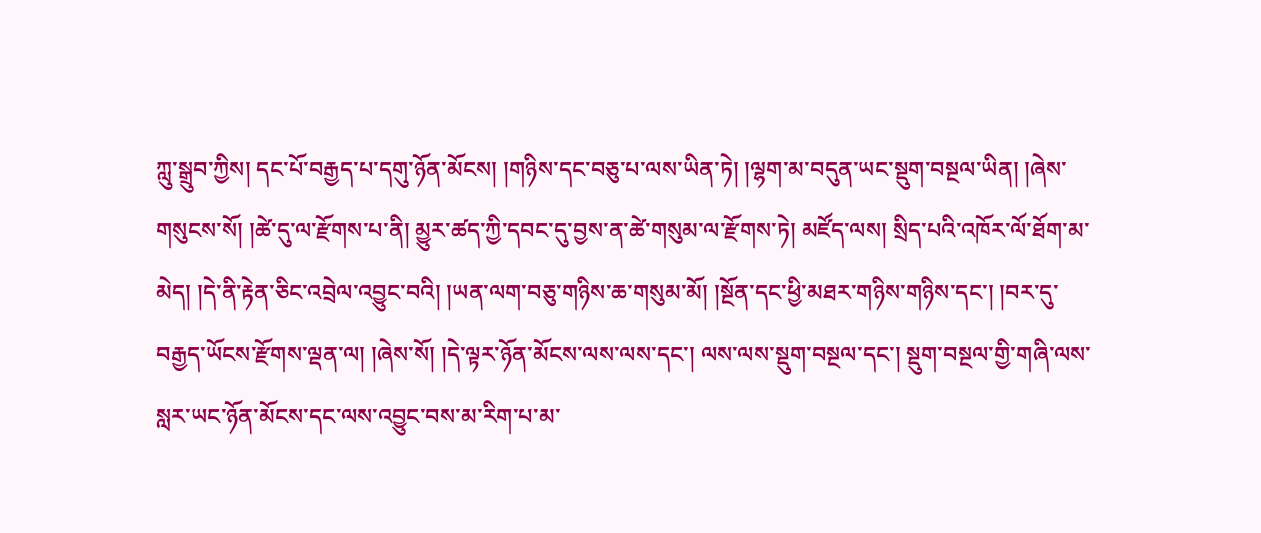ཀླུ་སྒྲུབ་ཀྱིས། དང་པོ་བརྒྱད་པ་དགུ་ཉོན་མོངས། །གཉིས་དང་བཅུ་པ་ལས་ཡིན་ཏེ། །ལྷག་མ་བདུན་ཡང་སྡུག་བསྔལ་ཡིན། །ཞེས་གསུངས་སོ། །ཚེ་དུ་ལ་རྫོགས་པ་ནི། མྱུར་ཚད་ཀྱི་དབང་དུ་བྱས་ན་ཚེ་གསུམ་ལ་རྫོགས་ཏེ། མཛོད་ལས། སྲིད་པའི་འཁོར་ལོ་ཐོག་མ་མེད། །དེ་ནི་རྟེན་ཅིང་འབྲེལ་འབྱུང་བའི། །ཡན་ལག་བཅུ་གཉིས་ཆ་གསུམ་མོ། །སྔོན་དང་ཕྱི་མཐར་གཉིས་གཉིས་དང་། །བར་དུ་བརྒྱད་ཡོངས་རྫོགས་ལྡན་ལ། །ཞེས་སོ། །དེ་ལྟར་ཉོན་མོངས་ལས་ལས་དང་། ལས་ལས་སྡུག་བསྔལ་དང་། སྡུག་བསྔལ་གྱི་གཞི་ལས་སླར་ཡང་ཉོན་མོངས་དང་ལས་འབྱུང་བས་མ་རིག་པ་མ་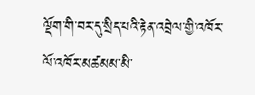ལྡོག་གི་བར་དུ་སྲིད་པའི་རྟེན་འབྲེལ་གྱི་འཁོར་ལོ་འཁོར་མཚམམ་མི་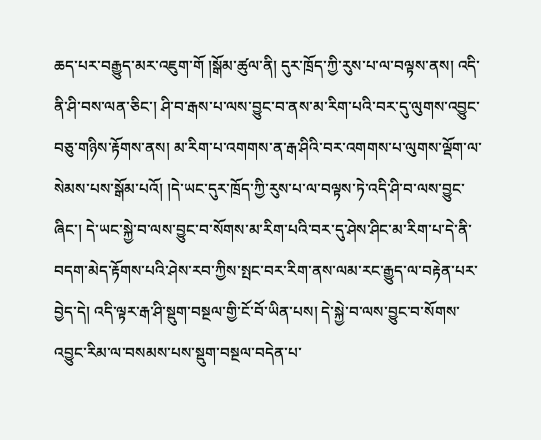ཆད་པར་བརྒྱུད་མར་འཇུག་གོ །སྒོམ་ཚུལ་ནི། དུར་ཁྲོད་ཀྱི་རུས་པ་ལ་བལྟས་ནས། འདི་ནི་ཤི་བས་ལན་ཅིང་། ཤི་བ་རྒས་པ་ལས་བྱུང་བ་ནས་མ་རིག་པའི་བར་དུ་ལུགས་འབྱུང་བཅུ་གཉིས་རྟོགས་ནས། མ་རིག་པ་འགགས་ན་རྒ་ཤིའི་བར་འགགས་པ་ལུགས་ལྡོག་ལ་སེམས་པས་སྒོམ་པའོ། །དེ་ཡང་དུར་ཁྲོད་ཀྱི་རུས་པ་ལ་བལྟས་ཏེ་འདི་ཤི་བ་ལས་བྱུང་ཞིང་། དེ་ཡང་སྐྱེ་བ་ལས་བྱུང་བ་སོགས་མ་རིག་པའི་བར་དུ་ཤེས་ཤིང་མ་རིག་པ་དེ་ནི་བདག་མེད་རྟོགས་པའི་ཤེས་རབ་ཀྱིས་སྤང་བར་རིག་ནས་ལམ་རང་རྒྱུད་ལ་བརྟེན་པར་བྱེད་དེ། འདི་ལྟར་རྒ་ཤི་སྡུག་བསྔལ་གྱི་ངོ་བོ་ཡིན་པས། དེ་སྐྱེ་བ་ལས་བྱུང་བ་སོགས་འབྱུང་རིམ་ལ་བསམས་པས་སྡུག་བསྔལ་བདེན་པ་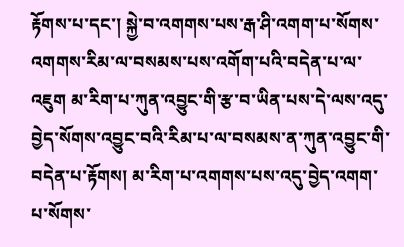རྟོགས་པ་དང་། སྐྱེ་བ་འགགས་པས་རྒ་ཤི་འགག་པ་སོགས་འགགས་རིམ་ལ་བསམས་པས་འགོག་པའི་བདེན་པ་ལ་འཇུག མ་རིག་པ་ཀུན་འབྱུང་གི་རྩ་བ་ཡིན་པས་དེ་ལས་འདུ་བྱེད་སོགས་འབྱུང་བའི་རིམ་པ་ལ་བསམས་ན་ཀུན་འབྱུང་གི་བདེན་པ་རྟོགས། མ་རིག་པ་འགགས་པས་འདུ་བྱེད་འགག་པ་སོགས་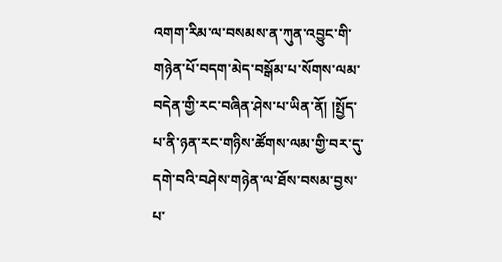འགག་རིམ་ལ་བསམས་ན་ཀུན་འབྱུང་གི་གཉེན་པོ་བདག་མེད་བསྒོམ་པ་སོགས་ལམ་བདེན་གྱི་རང་བཞིན་ཤེས་པ་ཡིན་ནོ། །སྤྱོད་པ་ནི་ཉན་རང་གཉིས་ཚོགས་ལམ་གྱི་བར་དུ་དགེ་བའི་བཤེས་གཉེན་ལ་ཐོས་བསམ་བྱས་པ་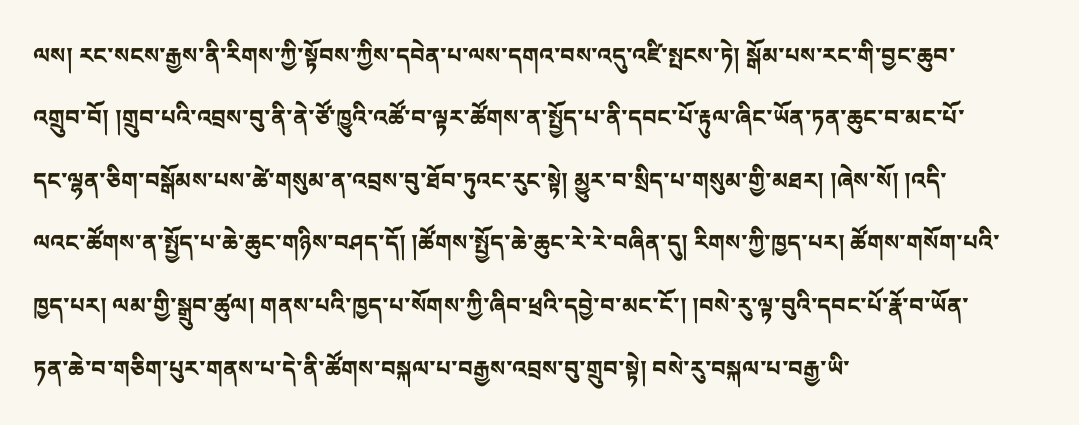ལས། རང་སངས་རྒྱས་ནི་རིགས་ཀྱི་སྟོབས་ཀྱིས་དབེན་པ་ལས་དགའ་བས་འདུ་འཛི་སྤངས་ཏེ། སྒོམ་པས་རང་གི་བྱང་ཆུབ་འགྲུབ་བོ། །གྲུབ་པའི་འབྲས་བུ་ནི་ནེ་ཙོ་ཁྱུའི་འཚོ་བ་ལྟར་ཚོགས་ན་སྤྱོད་པ་ནི་དབང་པོ་རྟུལ་ཞིང་ཡོན་ཏན་ཆུང་བ་མང་པོ་དང་ལྷན་ཅིག་བསྒོམས་པས་ཚེ་གསུམ་ན་འབྲས་བུ་ཐོབ་ཏུའང་རུང་སྟེ། མྱུར་བ་སྲིད་པ་གསུམ་གྱི་མཐར། །ཞེས་སོ། །འདི་ལའང་ཚོགས་ན་སྤྱོད་པ་ཆེ་ཆུང་གཉིས་བཤད་དོ། །ཚོགས་སྤྱོད་ཆེ་ཆུང་རེ་རེ་བཞིན་དུ། རིགས་ཀྱི་ཁྱད་པར། ཚོགས་གསོག་པའི་ཁྱད་པར། ལམ་གྱི་སྒྲུབ་ཚུལ། གནས་པའི་ཁྱད་པ་སོགས་ཀྱི་ཞིབ་ཕྲའི་དབྱེ་བ་མང་ངོ་། །བསེ་རུ་ལྟ་བུའི་དབང་པོ་རྣོ་བ་ཡོན་ཏན་ཆེ་བ་གཅིག་པུར་གནས་པ་དེ་ནི་ཚོགས་བསྐལ་པ་བརྒྱས་འབྲས་བུ་གྲུབ་སྟེ། བསེ་རུ་བསྐལ་པ་བརྒྱ་ཡི་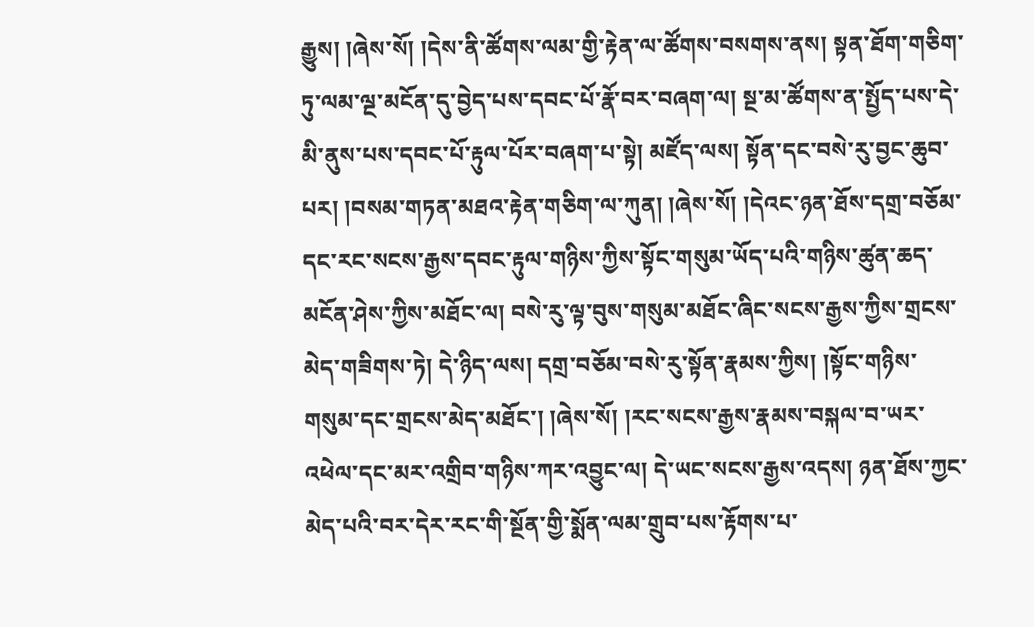རྒྱུས། །ཞེས་སོ། །དེས་ནི་ཚོགས་ལམ་གྱི་རྟེན་ལ་ཚོགས་བསགས་ནས། སྟན་ཐོག་གཅིག་ཏུ་ལམ་ལྔ་མངོན་དུ་བྱེད་པས་དབང་པོ་རྣོ་བར་བཞག་ལ། སྔ་མ་ཚོགས་ན་སྤྱོད་པས་དེ་མི་ནུས་པས་དབང་པོ་རྟུལ་པོར་བཞག་པ་སྟེ། མཛོད་ལས། སྟོན་དང་བསེ་རུ་བྱང་ཆུབ་པར། །བསམ་གཏན་མཐའ་རྟེན་གཅིག་ལ་ཀུན། །ཞེས་སོ། །དེའང་ཉན་ཐོས་དགྲ་བཅོམ་དང་རང་སངས་རྒྱས་དབང་རྟུལ་གཉིས་ཀྱིས་སྟོང་གསུམ་ཡོད་པའི་གཉིས་ཚུན་ཆད་མངོན་ཤེས་ཀྱིས་མཐོང་ལ། བསེ་རུ་ལྟ་བུས་གསུམ་མཐོང་ཞིང་སངས་རྒྱས་ཀྱིས་གྲངས་མེད་གཟིགས་ཏེ། དེ་ཉིད་ལས། དགྲ་བཅོམ་བསེ་རུ་སྟོན་རྣམས་ཀྱིས། །སྟོང་གཉིས་གསུམ་དང་གྲངས་མེད་མཐོང་། །ཞེས་སོ། །རང་སངས་རྒྱས་རྣམས་བསྐལ་བ་ཡར་འཕེལ་དང་མར་འགྲིབ་གཉིས་ཀར་འབྱུང་ལ། དེ་ཡང་སངས་རྒྱས་འདས། ཉན་ཐོས་ཀྱང་མེད་པའི་བར་དེར་རང་གི་སྔོན་གྱི་སྨོན་ལམ་གྲུབ་པས་རྟོགས་པ་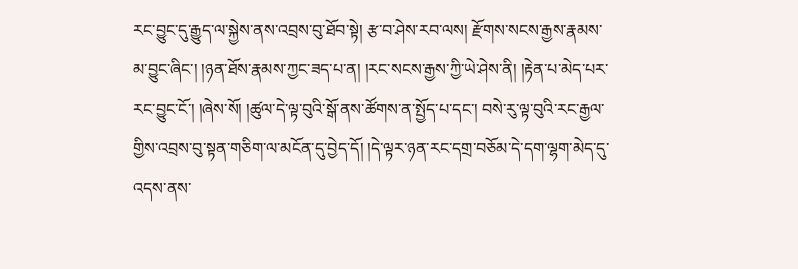རང་བྱུང་དུ་རྒྱུད་ལ་སྐྱེས་ནས་འབྲས་བུ་ཐོབ་སྟེ། རྩ་བ་ཤེས་རབ་ལས། རྫོགས་སངས་རྒྱས་རྣམས་མ་བྱུང་ཞིང་། །ཉན་ཐོས་རྣམས་ཀྱང་ཟད་པ་ན། །རང་སངས་རྒྱས་ཀྱི་ཡེ་ཤེས་ནི། །རྟེན་པ་མེད་པར་རང་བྱུང་ངོ་། །ཞེས་སོ། །ཚུལ་དེ་ལྟ་བུའི་སྒོ་ནས་ཚོགས་ན་སྤྱོད་པ་དང་། བསེ་རུ་ལྟ་བུའི་རང་རྒྱལ་གྱིས་འབྲས་བུ་སྟན་གཅིག་ལ་མངོན་དུ་བྱེད་དོ། །དེ་ལྟར་ཉན་རང་དགྲ་བཅོམ་དེ་དག་ལྷག་མེད་དུ་འདས་ནས་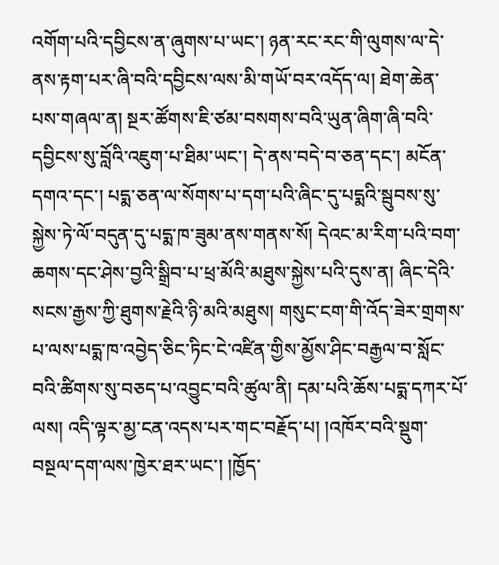འགོག་པའི་དབྱིངས་ན་ཞུགས་པ་ཡང་། ཉན་རང་རང་གི་ལུགས་ལ་དེ་ནས་རྟག་པར་ཞི་བའི་དབྱིངས་ལས་མི་གཡོ་བར་འདོད་ལ། ཐེག་ཆེན་པས་གཞལ་ན། སྔར་ཚོགས་ཇི་ཙམ་བསགས་བའི་ཡུན་ཞིག་ཞི་བའི་དབྱིངས་སུ་བློའི་འཇུག་པ་ཐིམ་ཡང་། དེ་ནས་བདེ་བ་ཅན་དང་། མངོན་དགའ་དང་། པདྨ་ཅན་ལ་སོགས་པ་དག་པའི་ཞིང་དུ་པདྨའི་སྦུབས་སུ་སྐྱེས་ཏེ་ལོ་བདུན་དུ་པདྨ་ཁ་ཟུམ་ནས་གནས་སོ། དེའང་མ་རིག་པའི་བག་ཆགས་དང་ཤེས་བྱའི་སྒྲིབ་པ་ཕྲ་མོའི་མཐུས་སྐྱེས་པའི་དུས་ན། ཞིང་དེའི་སངས་རྒྱས་ཀྱི་ཐུགས་རྗེའི་ཉི་མའི་མཐུས། གསུང་ངག་གི་འོད་ཟེར་གྲགས་པ་ལས་པདྨ་ཁ་འབྱེད་ཅིང་ཏིང་ངེ་འཛིན་གྱིས་མྱོས་ཤིང་བརྒྱལ་བ་སློང་བའི་ཚིགས་སུ་བཅད་པ་འབྱུང་བའི་ཚུལ་ནི། དམ་པའི་ཆོས་པདྨ་དཀར་པོ་ལས། འདི་ལྟར་མྱ་ངན་འདས་པར་གང་བརྗོད་པ། །འཁོར་བའི་སྡུག་བསྔལ་དག་ལས་ཁྱེར་ཐར་ཡང་། །ཁྱོད་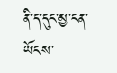ནི་ད་དུང་མྱ་ངན་ཡོངས་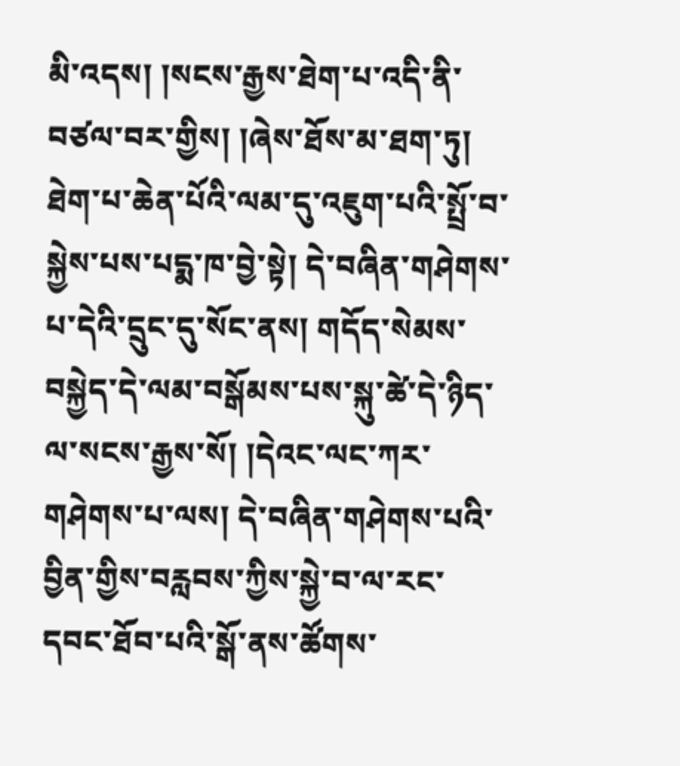མི་འདས། །སངས་རྒྱས་ཐེག་པ་འདི་ནི་བཙལ་བར་གྱིས། །ཞེས་ཐོས་མ་ཐག་ཏུ། ཐེག་པ་ཆེན་པོའི་ལམ་དུ་འཇུག་པའི་སྤྲོ་བ་སྐྱེས་པས་པདྨ་ཁ་བྱེ་སྟེ། དེ་བཞིན་གཤེགས་པ་དེའི་དྲུང་དུ་སོང་ནས། གདོད་སེམས་བསྐྱེད་དེ་ལམ་བསྒོམས་པས་སྐུ་ཚེ་དེ་ཉིད་ལ་སངས་རྒྱས་སོ། །དེའང་ལང་ཀར་གཤེགས་པ་ལས། དེ་བཞིན་གཤེགས་པའི་བྱིན་གྱིས་བརླབས་ཀྱིས་སྐྱེ་བ་ལ་རང་དབང་ཐོབ་པའི་སྒོ་ནས་ཚོགས་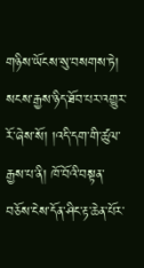གཉིས་ཡོངས་སུ་བསགས་ཏེ། སངས་རྒྱས་ཉིད་ཐོབ་པར་འགྱུར་རོ་ཞེས་སོ། །འདི་དག་གི་ཚུལ་རྒྱས་པ་ནི། ཁོ་བོའི་བསྟན་བཅོས་ངེས་དོན་ཤིང་རྟ་ཆེན་པོར་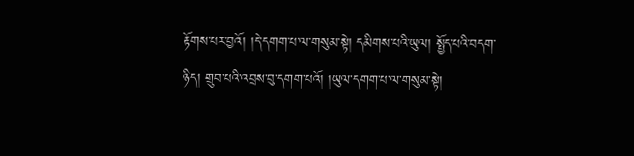རྟོགས་པར་བྱའོ། །དེ་དགག་པ་ལ་གསུམ་སྟེ། དམིགས་པའི་ཡུལ། སྤྱོད་པའི་བདག་ཉིད། གྲུབ་པའི་འབྲས་བུ་དགག་པའོ། །ཡུལ་དགག་པ་ལ་གསུམ་སྟེ།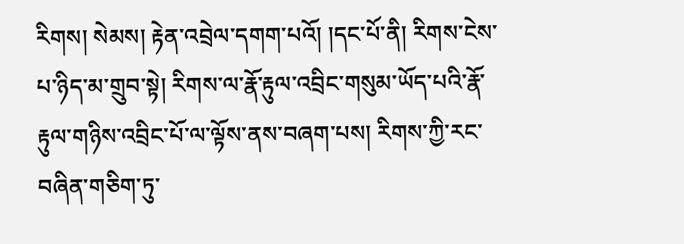རིགས། སེམས། རྟེན་འབྲེལ་དགག་པའོ། །དང་པོ་ནི། རིགས་ངེས་པ་ཉིད་མ་གྲུབ་སྟེ། རིགས་ལ་རྣོ་རྟུལ་འབྲིང་གསུམ་ཡོད་པའི་རྣོ་རྟུལ་གཉིས་འབྲིང་པོ་ལ་ལྟོས་ནས་བཞག་པས། རིགས་ཀྱི་རང་བཞིན་གཅིག་ཏུ་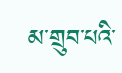མ་གྲུབ་པའི་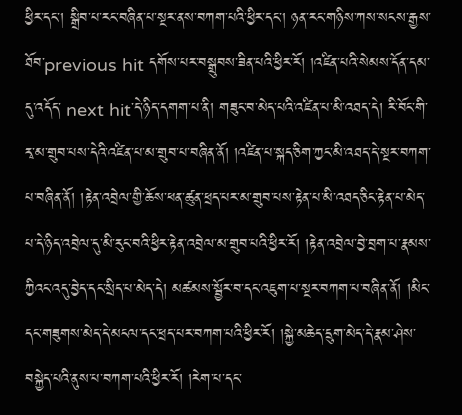ཕྱིར་དང་། སྒྲིབ་པ་རང་བཞིན་པ་སྔར་ནས་བཀག་པའི་ཕྱིར་དང་། ཉན་རང་གཉིས་ཀས་སངས་རྒྱས་ཐོབ་previous hit དགོས་པར་བསྒྲུབས་ཟིན་པའི་ཕྱིར་རོ། །འཛིན་པའི་སེམས་དོན་དམ་དུ་འདོད་ next hit་དེ་ཉིད་དགག་པ་ནི། གཟུང་བ་མེད་པའི་འཛིན་པ་མི་འཐད་དེ། རི་བོང་གི་རྭ་མ་གྲུབ་པས་དེའི་འཛིན་པ་མ་གྲུབ་པ་བཞིན་ནོ། །འཛིན་པ་སྐད་ཅིག་ཀྱང་མི་འཐད་དེ་སྔར་བཀག་པ་བཞིན་ནོ། །རྟེན་འབྲེལ་གྱི་ཆོས་ཕན་ཚུན་ཕྲད་པར་མ་གྲུབ་པས་རྟེན་པ་མི་འཐད་ཅིང་རྟེན་པ་མེད་པ་དེ་ཉིད་འབྲེལ་དུ་མི་རུང་བའི་ཕྱིར་རྟེན་འབྲེལ་མ་གྲུབ་པའི་ཕྱིར་རོ། །རྟེན་འབྲེལ་བྱེ་བྲག་པ་རྣམས་ཀྱིའང་འདུ་བྱེད་དང་སྲིད་པ་མེད་དེ། མཚམས་སྦྱོར་བ་དང་འཇུག་པ་སྔར་བཀག་པ་བཞིན་ནོ། །མིང་དང་གཟུགས་མེད་དེ་མངལ་དང་ཕྲད་པར་བཀག་པའི་ཕྱིར་རོ། །སྐྱེ་མཆེད་དྲུག་མེད་དེ་རྣམ་ཤེས་བསྐྱེད་པའི་ནུས་པ་བཀག་པའི་ཕྱིར་རོ། །རེག་པ་དང་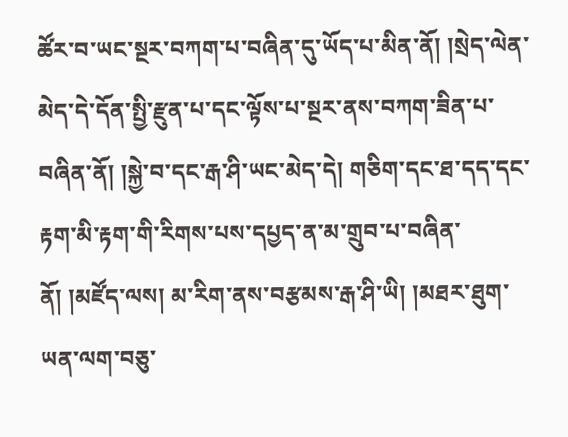ཚོར་བ་ཡང་སྔར་བཀག་པ་བཞིན་དུ་ཡོད་པ་མིན་ནོ། །སྲེད་ལེན་མེད་དེ་དོན་སྤྱི་རྫུན་པ་དང་ལྟོས་པ་སྔར་ནས་བཀག་ཟིན་པ་བཞིན་ནོ། །སྐྱེ་བ་དང་རྒ་ཤི་ཡང་མེད་དེ། གཅིག་དང་ཐ་དད་དང་རྟག་མི་རྟག་གི་རིགས་པས་དཔྱད་ན་མ་གྲུབ་པ་བཞིན་ནོ། །མཛོད་ལས། མ་རིག་ནས་བརྩམས་རྒ་ཤི་ཡི། །མཐར་ཐུག་ཡན་ལག་བཅུ་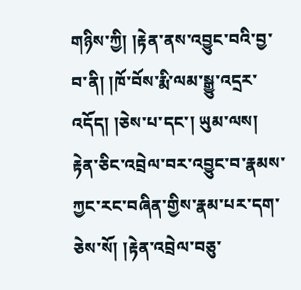གཉིས་ཀྱི། །རྟེན་ནས་འབྱུང་བའི་བྱ་བ་ནི། །ཁོ་བོས་རྨི་ལམ་སྒྱུ་འདྲར་འདོད། །ཅེས་པ་དང་། ཡུམ་ལས། རྟེན་ཅིང་འབྲེལ་བར་འབྱུང་བ་རྣམས་ཀྱང་རང་བཞིན་གྱིས་རྣམ་པར་དག་ཅེས་སོ། །རྟེན་འབྲེལ་བཅུ་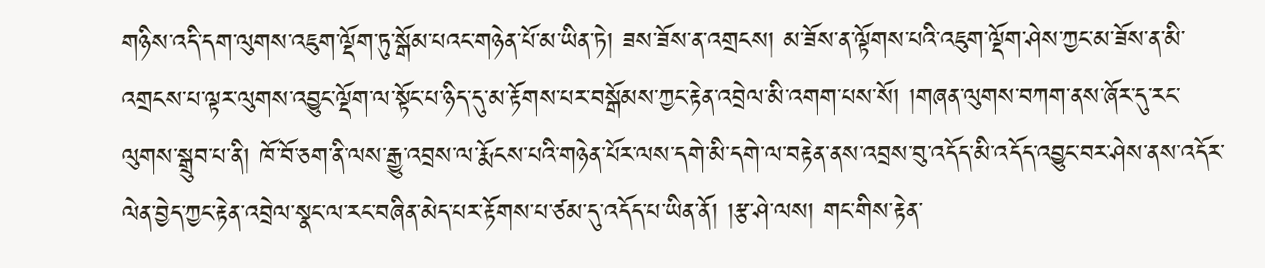གཉིས་འདི་དག་ལུགས་འཇུག་ལྡོག་ཏུ་སྒོམ་པའང་གཉེན་པོ་མ་ཡིན་ཏེ། ཟས་ཟོས་ན་འགྲངས། མ་ཟོས་ན་ལྟོགས་པའི་འཇུག་ལྡོག་ཤེས་ཀྱང་མ་ཟོས་ན་མི་འགྲངས་པ་ལྟར་ལུགས་འབྱུང་ལྡོག་ལ་སྟོང་པ་ཉིད་དུ་མ་རྟོགས་པར་བསྒོམས་ཀྱང་རྟེན་འབྲེལ་མི་འགག་པས་སོ། །གཞན་ལུགས་བཀག་ནས་ཞོར་དུ་རང་ལུགས་སྒྲུབ་པ་ནི། ཁོ་བོ་ཅག་ནི་ལས་རྒྱུ་འབྲས་ལ་རྨོངས་པའི་གཉེན་པོར་ལས་དགེ་མི་དགེ་ལ་བརྟེན་ནས་འབྲས་བུ་འདོད་མི་འདོད་འབྱུང་བར་ཤེས་ནས་འདོར་ལེན་བྱེད་ཀྱང་རྟེན་འབྲེལ་སྣང་ལ་རང་བཞིན་མེད་པར་རྟོགས་པ་ཙམ་དུ་འདོད་པ་ཡིན་ནོ། །རྩ་ཤེ་ལས། གང་གིས་རྟེན་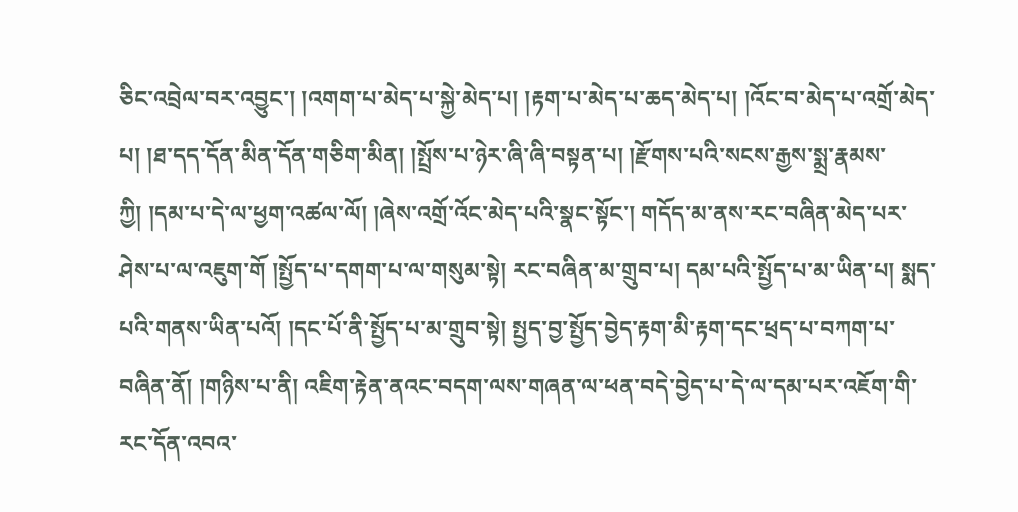ཅིང་འབྲེལ་བར་འབྱུང་། །འགག་པ་མེད་པ་སྐྱེ་མེད་པ། །རྟག་པ་མེད་པ་ཆད་མེད་པ། །འོང་བ་མེད་པ་འགྲོ་མེད་པ། །ཐ་དད་དོན་མིན་དོན་གཅིག་མིན། །སྤྲོས་པ་ཉེར་ཞི་ཞི་བསྟན་པ། །རྫོགས་པའི་སངས་རྒྱས་སྨྲ་རྣམས་ཀྱི། །དམ་པ་དེ་ལ་ཕྱག་འཚལ་ལོ། །ཞེས་འགྲོ་འོང་མེད་པའི་སྣང་སྟོང་། གདོད་མ་ནས་རང་བཞིན་མེད་པར་ཤེས་པ་ལ་འཇུག་གོ །སྤྱོད་པ་དགག་པ་ལ་གསུམ་སྟེ། རང་བཞིན་མ་གྲུབ་པ། དམ་པའི་སྤྱོད་པ་མ་ཡིན་པ། སྨད་པའི་གནས་ཡིན་པའོ། །དང་པོ་ནི་སྤྱོད་པ་མ་གྲུབ་སྟེ། སྤྱད་བྱ་སྤྱོད་བྱེད་རྟག་མི་རྟག་དང་ཕྲད་པ་བཀག་པ་བཞིན་ནོ། །གཉིས་པ་ནི། འཇིག་རྟེན་ནའང་བདག་ལས་གཞན་ལ་ཕན་བདེ་བྱེད་པ་དེ་ལ་དམ་པར་འཇོག་གི་རང་དོན་འབའ་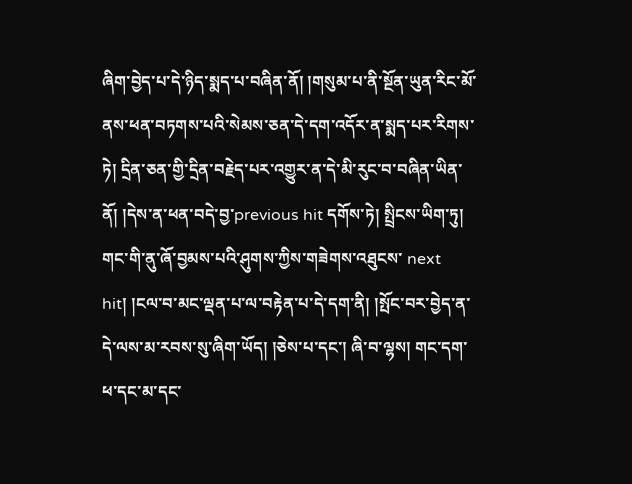ཞིག་བྱེད་པ་དེ་ཉིད་སྨད་པ་བཞིན་ནོ། །གསུམ་པ་ནི་སྔོན་ཡུན་རིང་མོ་ནས་ཕན་བཏགས་པའི་སེམས་ཅན་དེ་དག་འདོར་ན་སྨད་པར་རིགས་ཏེ། དྲིན་ཅན་གྱི་དྲིན་བརྗེད་པར་འགྱུར་ན་དེ་མི་རུང་བ་བཞིན་ཡིན་ནོ། །དེས་ན་ཕན་བདེ་བྱ་previous hit དགོས་ཏེ། སྤྲིངས་ཡིག་ཏུ། གང་གི་ནུ་ཞོ་བྱམས་པའི་ཤུགས་ཀྱིས་གཟེགས་འཐུངས་ next hit། །ངལ་བ་མང་ལྡན་པ་ལ་བརྟེན་པ་དེ་དག་ནི། །སྤོང་བར་བྱེད་ན་དེ་ལས་མ་རབས་སུ་ཞིག་ཡོད། །ཅེས་པ་དང་། ཞི་བ་ལྷས། གང་དག་ཕ་དང་མ་དང་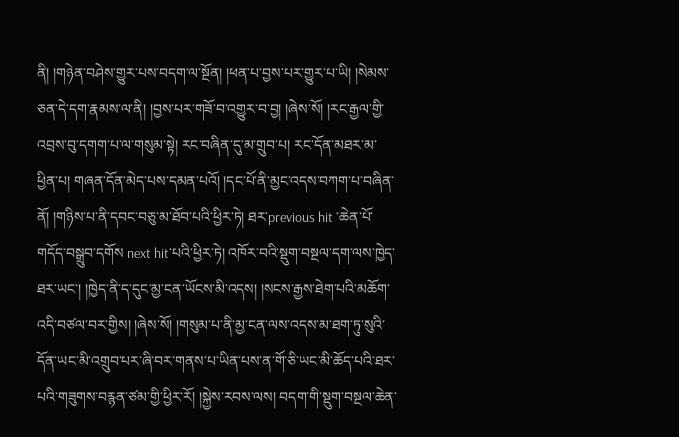ནི། །གཉེན་བཤེས་གྱུར་པས་བདག་ལ་སྔོན། །ཕན་པ་བྱས་པར་གྱུར་པ་ཡི། །སེམས་ཅན་དེ་དག་རྣམས་ལ་ནི། །བྱས་པར་གཟོ་བ་འགྱུར་བ་བྱ། །ཞེས་སོ། །རང་རྒྱལ་གྱི་འབྲས་བུ་དགག་པ་ལ་གསུམ་སྟེ། རང་བཞིན་དུ་མ་གྲུབ་པ། རང་དོན་མཐར་མ་ཕྱིན་པ། གཞན་དོན་མེད་པས་དམན་པའོ། །དང་པོ་ནི་མྱང་འདས་བཀག་པ་བཞིན་ནོ། །གཉིས་པ་ནི་དབང་བཅུ་མ་ཐོབ་པའི་ཕྱིར་ཏེ། ཐར་previous hit ་ཆེན་པོ་གདོད་བསྒྲུབ་དགོས next hit་པའི་ཕྱིར་ཏེ། འཁོར་བའི་སྡུག་བསྔལ་དག་ལས་ཁྱེད་ཐར་ཡང་། །ཁྱེད་ནི་ད་དུང་མྱ་ངན་ཡོངས་མི་འདས། །སངས་རྒྱས་ཐེག་པའི་མཆོག་འདི་བཙལ་བར་གྱིས། །ཞེས་སོ། །གསུམ་པ་ནི་མྱ་ངན་ལས་འདས་མ་ཐག་ཏུ་སུའི་དོན་ཡང་མི་འགྲུབ་པར་ཞི་བར་གནས་པ་ཡིན་པས་ན་གོ་ཅི་ཡང་མི་ཆོད་པའི་ཐར་པའི་གཟུགས་བརྙན་ཙམ་གྱི་ཕྱིར་རོ། །སྐྱེས་རབས་ལས། བདག་གི་སྡུག་བསྔལ་ཆེན་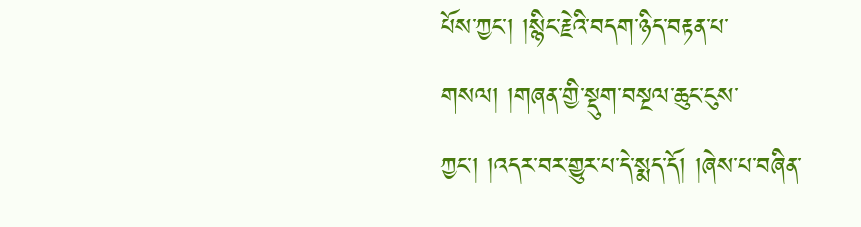པོས་ཀྱང་། །སྙིང་རྗེའི་བདག་ཉིད་བརྟན་པ་གསལ། །གཞན་གྱི་སྡུག་བསྔལ་ཆུང་ངུས་ཀྱང་། །འདར་བར་གྱུར་པ་དེ་སྨད་དོ། །ཞེས་པ་བཞིན་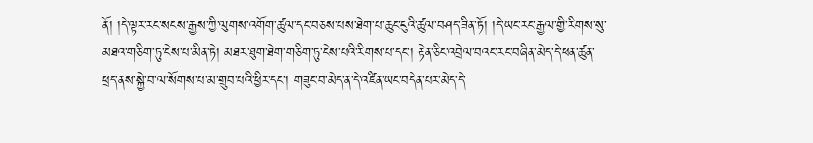ནོ། །དེ་ལྟར་རང་སངས་རྒྱས་ཀྱི་ལུགས་འགོག་ཚུལ་དང་བཅས་པས་ཐེག་པ་ཆུང་ངུའི་ཚུལ་བཤད་ཟིན་ཏོ། །དེ་ཡང་རང་རྒྱལ་གྱི་རིགས་སུ་མཐའ་གཅིག་ཏུ་ངེས་པ་མིན་ཏེ། མཐར་ཐུག་ཐེག་གཅིག་ཏུ་ངེས་པའི་རིགས་པ་དང་། རྟེན་ཅིང་འབྲེལ་བའང་རང་བཞིན་མེད་དེ་ཕན་ཚུན་ཕྲད་ནས་སྐྱེ་བ་ལ་སོགས་པ་མ་གྲུབ་པའི་ཕྱིར་དང་། གཟུང་བ་མེད་ན་དེ་འཛིན་ཡང་བདེན་པར་མེད་དེ་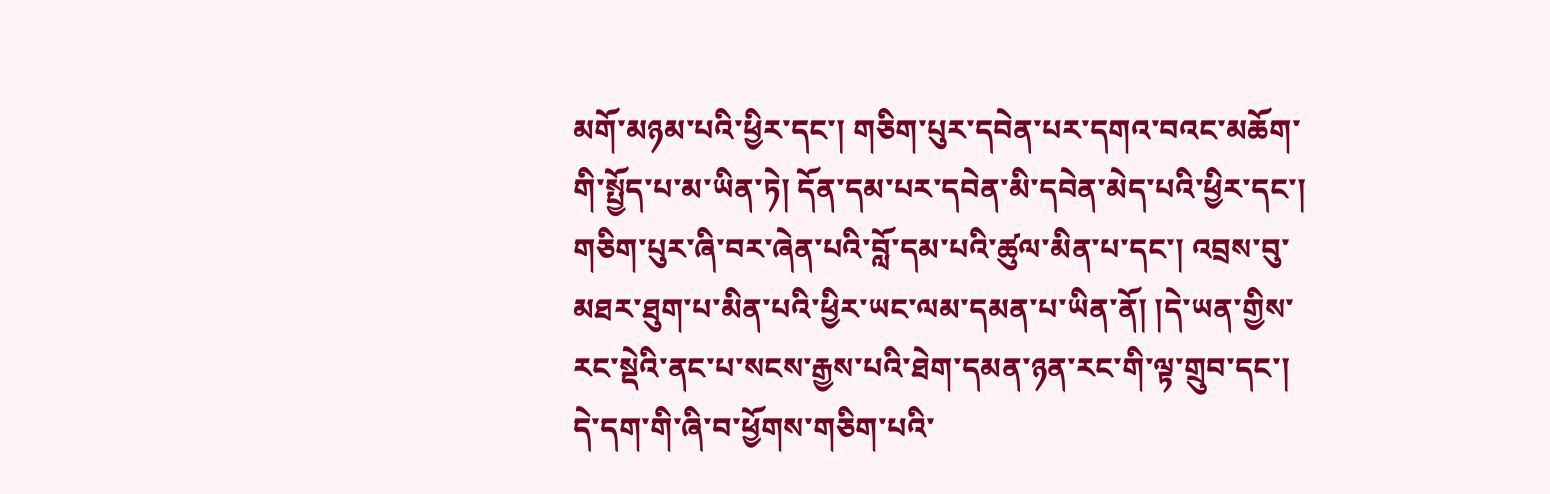མགོ་མཉམ་པའི་ཕྱིར་དང་། གཅིག་པུར་དབེན་པར་དགའ་བའང་མཆོག་གི་སྤྱོད་པ་མ་ཡིན་ཏེ། དོན་དམ་པར་དབེན་མི་དབེན་མེད་པའི་ཕྱིར་དང་། གཅིག་པུར་ཞི་བར་ཞེན་པའི་བློ་དམ་པའི་ཚུལ་མིན་པ་དང་། འབྲས་བུ་མཐར་ཐུག་པ་མིན་པའི་ཕྱིར་ཡང་ལམ་དམན་པ་ཡིན་ནོ། །དེ་ཡན་གྱིས་རང་སྡེའི་ནང་པ་སངས་རྒྱས་པའི་ཐེག་དམན་ཉན་རང་གི་ལྟ་གྲུབ་དང་། དེ་དག་གི་ཞི་བ་ཕྱོགས་གཅིག་པའི་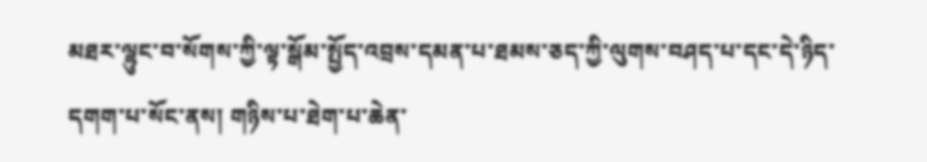མཐར་ལྷུང་བ་སོགས་ཀྱི་ལྟ་སྒོམ་སྤྱོད་འབྲས་དམན་པ་ཐམས་ཅད་ཀྱི་ལུགས་བཤད་པ་དང་དེ་ཉིད་དགག་པ་སོང་ནས། གཉིས་པ་ཐེག་པ་ཆེན་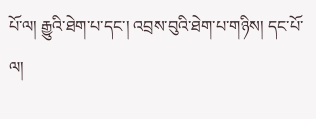པོ་ལ། རྒྱུའི་ཐེག་པ་དང་། འབྲས་བུའི་ཐེག་པ་གཉིས། དང་པོ་ལ།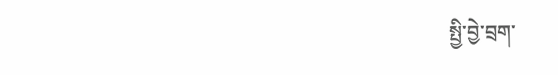སྤྱི་བྱེ་བྲག་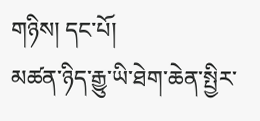གཉིས། དང་པོ།
མཚན་ཉིད་རྒྱུ་ཡི་ཐེག་ཆེན་སྤྱིར་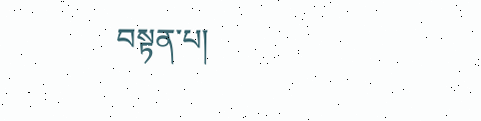བསྟན་པ།